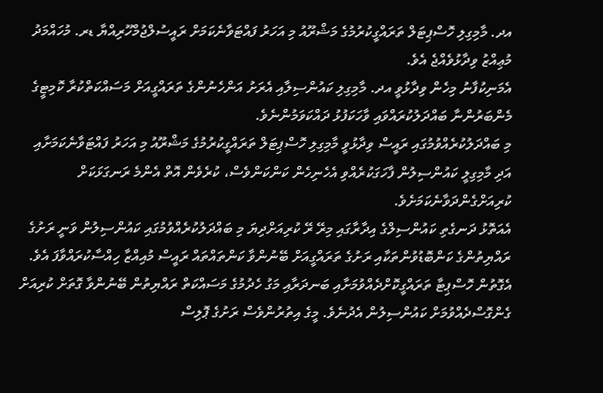އދ. މާމިގިލި ހޮސްޕިޓަލް ތަރައްގީކުރުމުގެ މަޝްރޫއު މި އަހަރު ފައްޓަވާނެކަމަށް ރައީސުލްޖުމްހޫރިއްޔާ ޑރ. މުހައްމަދު މުޢިއްޒު ވިދާޅުވެއްޖެ އެވެ.
އެމަނިކުފާނު މިހެން ވިދާޅުވީ އދ. މާމިގިލި ކައުންސިލާއި އެރަށު އަންހެނުންގެ ތަރައްގީއަށް މަސައްކަތްކުރާ ކޮމިޓީގެ މެންބަރުންނާ ބައްދަލުކުރައްވައި ވާހަކަފުޅު ދައްކަވަމުންނެވެ.
މި ބައްދަލުކުރެއްވުމުގައި ރައީސް ވިދާޅުވީ މާމިގިލި ހޮސްޕިޓަލް ތަރައްގީކުރުމުގެ މަޝްރޫއު މި އަހަރު ފައްޓަވާނެކަމަށާއި އަދި މާމިގިލީ ކައުންސިލުން ފާހަގަކުރެއްވި އެހެނިހެން ކަންކަންވެސް، ކުރެވެން އޮތް އެންމެ ރަނގަޅަކަށް ކުރިއަށްގެންދަވާނެކަމަށެވެ.
އެއަތޮޅު ދަނގެތި ކައުންސިލްގެ އިދާރާގައި މިރޭ ރޭ ކުރިއަށްދިޔަ މި ބައްދަލުކުރެއްވުމުގައި ކައުންސިލުން ވަނީ ރަށުގެ ރައްޔިތުންގެ ކަންބޮޑުވުންތަކާއި ރަށުގެ ތަރައްގީއަށް ބޭނުންވާ ކަންތައްތައް ރައީސް މުއިއްޒާ ހިއްސާކުރައްވާފަ އެވެ.
އެގޮތުން ހޮސްޕިޓާ ތަރައްގީކޮށްދެއްވުމަށާއި ބަނދަރާއި މަގު ހެދުމުގެ މަސައްކަތް ރައްޔިތުން ބޭނުންވާ ގޮތަށް ކުރިއަށް ގެންގޮސްދެއްވުމަށް ކައުންސިލުން އެދުނެވެ. މީގެ އިތުރުންވެސް ރަށުގެ ޕޮލިސް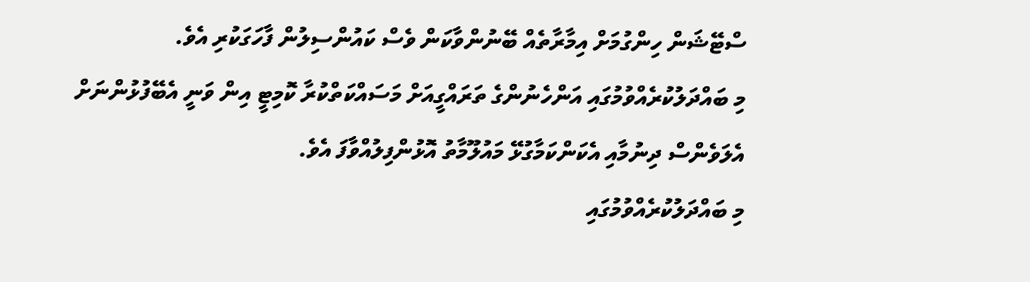ސްޓޭޝަން ހިންގުމަށް އިމާރާތެއް ބޭނުންވާކަން ވެސް ކައުންސިލުން ފާހަގަކުރި އެވެ.
މި ބައްދަލުކުރެއްވުމުގައި އަންހެނުންގެ ތަރައްގީއަށް މަސައްކަތްކުރާ ކޮމިޓީ އިން ވަނީ އެބޭފުޅުންނަށް އެލަވެންސް ދިނުމާއި އެކަންކަމާގުޅޭ މައުލޫމާތު އޮޅުންފިލުއްވާފަ އެވެ.
މި ބައްދަލުކުރެއްވުމުގައި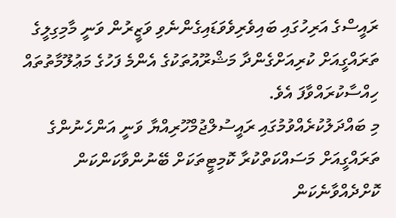ރައީސްގެ އަރިހުގައި ބައިވެރިވެވަޑައިގެންނެވި ވަޒީރުން ވަނީ މާމިގިލީގެ ތަރައްގީއަށް ކުރިއަށްގެންދާ މަޝްރޫއުތަކުގެ އެންމެ ފަހުގެ މަޢުލޫމާތުތައް ހިއްސާކުރައްވާފަ އެވެ.
މި ބައްދަލުކުރެއްވުމުގައި ރައީސުލްޖުމްހޫރިއްޔާ ވަނީ އަންހެނުންގެ ތަރައްގީއަށް މަސައްކަތްކުރާ ކޮމިޓީތަކަށް ބޭނުންވާކަންކަން ކޮށްދެއްވާނެކަން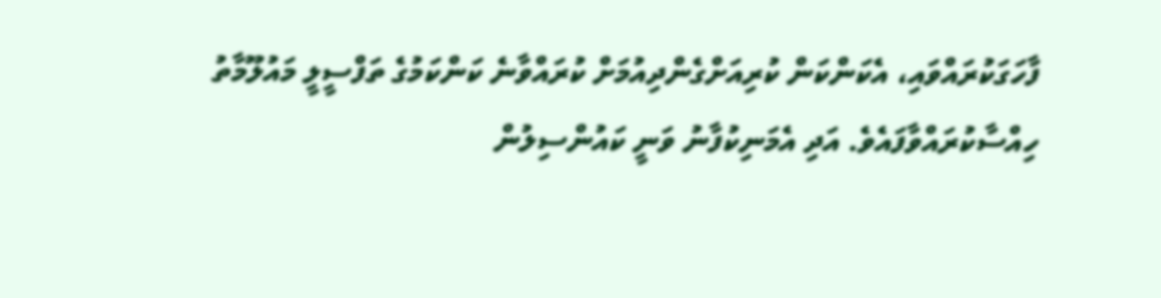ފާހަގަކުރައްވައި، އެކަންކަން ކުރިއަށްގެންދިއުމަށް ކުރައްވާނެ ކަންކަމުގެ ތަފްސީލީ މައުލޫމާތު ހިއްސާކުރައްވާފައެވެ. އަދި އެމަނިކުފާނު ވަނީ ކައުންސިލުން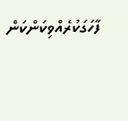ފާހަގަކުރެއްވިކަންކަން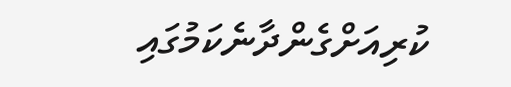ކުރިއަށްގެންދާނެކަމުގައި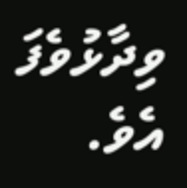ވިދާޅުވެފަ އެވެ.